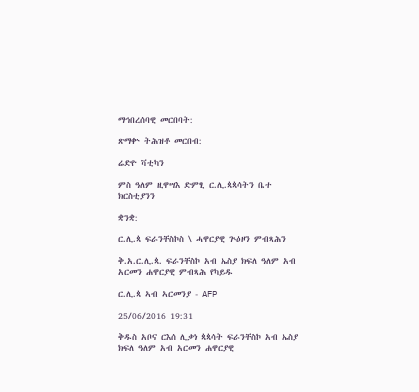ማኅበረሰባዊ መርበባት:

ጽማቍ ትሕዝቶ መርበብ:

ሬድዮ ቫቲካን

ምስ ዓለም ዚዋሣእ ድምፂ ር.ሊ.ጳጳሳትን ቤተ ክርስቲያንን

ቋንቋ:

ር.ሊ.ጳ ፍራንቸስኮስ \ ሓዋርያዊ ጕዕዞን ምብጻሕን

ቅ.አ.ር.ሊ.ጳ. ፍራንቸስኮ አብ ኤስያ ክፍለ ዓለም አብ አርመን ሐዋርያዊ ምብጻሕ የካይዱ

ር.ሊ.ጳ ኣብ ኣርመንያ - AFP

25/06/2016 19:31

ቅዱስ አቦና ርእሰ ሊቃነ ጳጳሳት ፍራንቸስኮ አብ ኤስያ ክፍለ ዓለም አብ አርመን ሐዋርያዊ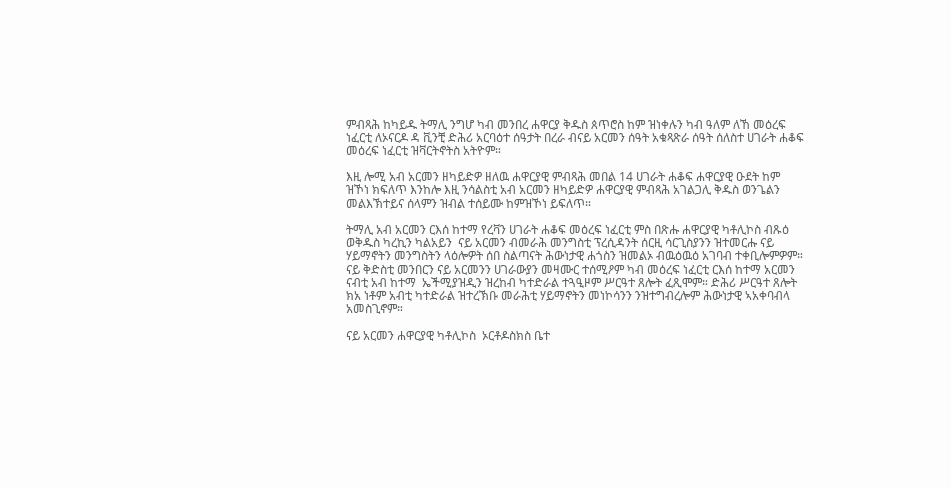ምብጻሕ ከካይዱ ትማሊ ንግሆ ካብ መንበረ ሐዋርያ ቅዱስ ጰጥሮስ ከም ዝነቀሉን ካብ ዓለም ለኸ መዕረፍ ነፈርቲ ለኦናርዶ ዳ ቪንቺ ድሕሪ አርባዕተ ሰዓታት በረራ ብናይ አርመን ሰዓት አቁጻጽራ ሰዓት ሰለስተ ሀገራት ሐቆፍ መዕረፍ ነፈርቲ ዝቫርትኖትስ አትዮም።

እዚ ሎሚ አብ አርመን ዘካይድዎ ዘለዉ ሐዋርያዊ ምብጻሕ መበል 14 ሀገራት ሐቆፍ ሐዋርያዊ ዑደት ከም ዝኾነ ክፍለጥ እንከሎ እዚ ንሳልስቲ አብ አርመን ዘካይድዎ ሐዋርያዊ ምብጻሕ አገልጋሊ ቅዱስ ወንጌልን መልእኽተይና ሰላምን ዝብል ተሰይሙ ከምዝኾነ ይፍለጥ።

ትማሊ አብ አርመን ርእሰ ከተማ የረቫን ሀገራት ሐቆፍ መዕረፍ ነፈርቲ ምስ በጽሑ ሐዋርያዊ ካቶሊኮስ ብጹዕ ወቅዱስ ካረኪን ካልአይን  ናይ አርመን ብመራሕ መንግስቲ ፕረሲዳንት ሰርዚ ሳርጊስያንን ዝተመርሑ ናይ ሃይማኖትን መንግስትን ላዕሎዎት ሰበ ስልጣናት ሕውነታዊ ሐጎስን ዝመልኦ ብዉዕዉዕ አገባብ ተቀቢሎምዎም። ናይ ቅድስቲ መንበርን ናይ አርመንን ሀገራውያን መዛሙር ተሰሚዖም ካብ መዕረፍ ነፈርቲ ርእሰ ከተማ አርመን ናብቲ አብ ከተማ  ኤችሚያዝዲን ዝረከብ ካተድራል ተጓዒዞም ሥርዓተ ጸሎት ፈጺሞም። ድሕሪ ሥርዓተ ጸሎት ክአ ነቶም አብቲ ካተድራል ዝተረኽቡ መራሕቲ ሃይማኖትን መነኮሳንን ንዝተግብረሎም ሕውነታዊ ኣአቀባብላ አመስጊኖም።

ናይ አርመን ሐዋርያዊ ካቶሊኮስ  ኦርቶዶስክስ ቤተ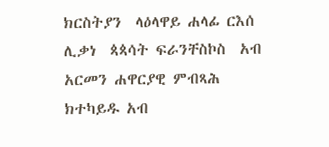ክርስትያን  ላዕላዋይ ሐላፊ ርእሰ ሊቃነ  ጳጳሳት ፍራንቸስኮስ  አብ አርመን ሐዋርያዊ ምብጻሕ ክተካይዱ አብ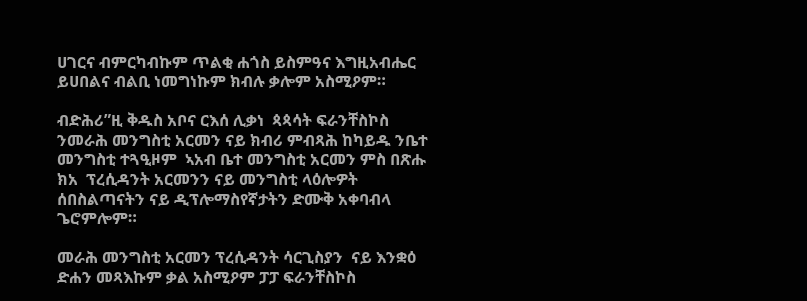ሀገርና ብምርካብኩም ጥልቂ ሐጎስ ይስምዓና እግዚአብሔር ይሀበልና ብልቢ ነመግነኩም ክብሉ ቃሎም አስሚዖም።

ብድሕሪ”ዚ ቅዱስ አቦና ርእሰ ሊቃነ  ጳጳሳት ፍራንቸስኮስ  ንመራሕ መንግስቲ አርመን ናይ ክብሪ ምብጻሕ ከካይዱ ንቤተ መንግስቲ ተጓዒዞም  ኣአብ ቤተ መንግስቲ አርመን ምስ በጽሑ ክአ  ፕረሲዳንት አርመንን ናይ መንግስቲ ላዕሎዎት ሰበስልጣናትን ናይ ዲፕሎማስየኛታትን ድሙቅ አቀባብላ ጌሮምሎም።

መራሕ መንግስቲ አርመን ፕረሲዳንት ሳርጊስያን  ናይ እንቋዕ ድሐን መጻእኩም ቃል አስሚዖም ፓፓ ፍራንቸስኮስ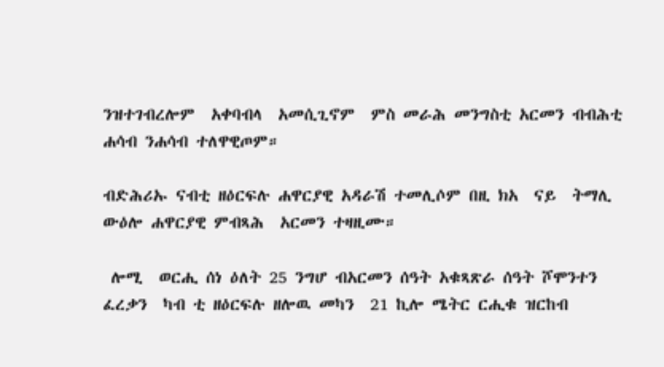ንዝተገብረሎም  አቀባብላ  አመሲጊኖም  ምስ መራሕ መንግስቲ አርመን ብብሕቲ ሐሳብ ንሐሳብ ተለዋዊጦም።

ብድሕሪኡ ናብቲ ዘዕርፍሉ ሐዋርያዊ አዳራሽ ተመሊሶም በዚ ክአ  ናይ  ትማሊ  ውዕሎ ሐዋርያዊ ምብጻሕ  አርመን ተዛዚሙ።

 ሎሚ  ወርሒ ሰነ ዕለት 25 ንግሆ ብአርመን ሰዓት አቁጻጽራ ሰዓት ሾሞንተን ፈረቃን  ካብ ቲ ዘዕርፍሉ ዘሎዉ መካን  21 ኪሎ ሜትር ርሒቁ ዝርከብ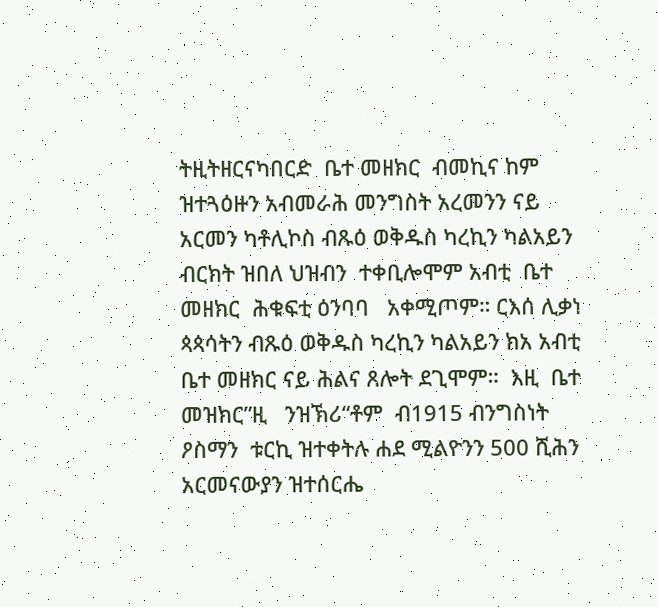ትዚትዘርናካበርድ  ቤተ መዘክር  ብመኪና ከም ዝተጓዕዙን አብመራሕ መንግስት አረመንን ናይ አርመን ካቶሊኮስ ብጹዕ ወቅዱስ ካረኪን ካልአይን  ብርክት ዝበለ ህዝብን  ተቀቢሎሞም አብቲ  ቤተ መዘክር  ሕቁፍቲ ዕንባባ   አቀሚጦም። ርእሰ ሊቃነ ጳጳሳትን ብጹዕ ወቅዱስ ካረኪን ካልአይን ክአ አብቲ ቤተ መዘክር ናይ ሕልና ጸሎት ደጊሞም።  እዚ  ቤተ መዝክር”ዚ   ንዝኽሪ“ቶም  ብ1915 ብንግስነት ዖስማን  ቱርኪ ዝተቀትሉ ሐደ ሚልዮንን 500 ሺሕን  አርመናውያን ዝተሰርሔ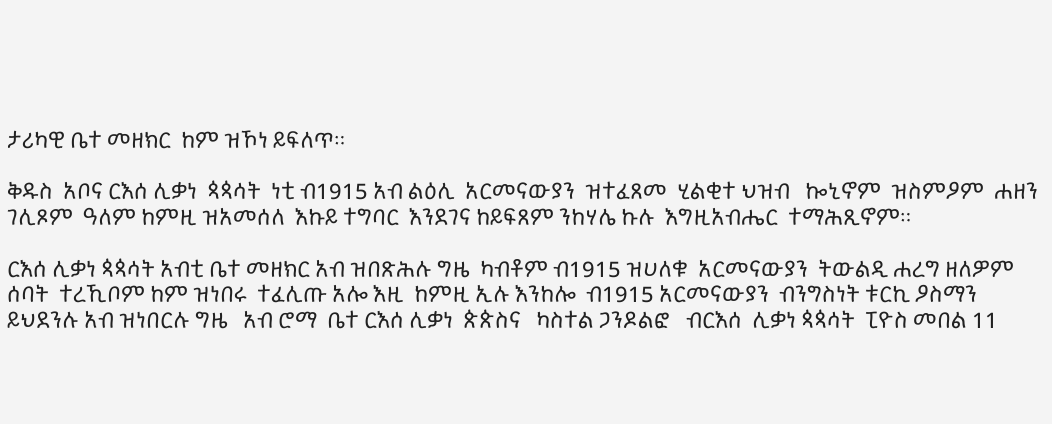ታሪካዊ ቤተ መዘክር  ከም ዝኾነ ይፍለጥ።

ቅዱስ  አቦና ርእሰ ሊቃነ  ጳጳሳት  ነቲ ብ1915 አብ ልዕሊ  አርመናውያን  ዝተፈጸመ  ሂልቂተ ህዝብ   ኰኒኖም  ዝስምዖም  ሐዘን   ገሊጾም  ዓለም ከምዚ ዝአመሰለ  እኩይ ተግባር  እንደገና ከይፍጸም ንከሃሌ ኩሉ  እግዚአብሔር  ተማሕጺኖም።

ርእሰ ሊቃነ ጳጳሳት አብቲ ቤተ መዘክር አብ ዝበጽሕሉ ግዜ  ካብቶም ብ1915 ዝሀለቁ  አርመናውያን  ትውልዲ ሐረግ ዘለዎም   ሰባት  ተረኺቦም ከም ዝነበሩ  ተፈሊጡ አሎ እዚ  ከምዚ ኢሉ እንከሎ  ብ1915 አርመናውያን  ብንግስነት ቱርኪ ዖስማን ይህደንሉ አብ ዝነበርሉ ግዜ   አብ ሮማ  ቤተ ርእሰ ሊቃነ  ጵጵስና   ካስተል ጋንዶልፎ   ብርእሰ  ሊቃነ ጳጳሳት  ፒዮስ መበል 11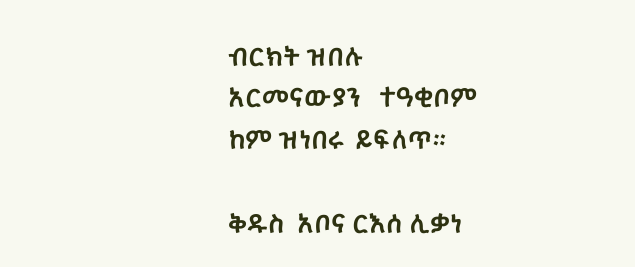ብርክት ዝበሉ   አርመናውያን   ተዓቂቦም  ከም ዝነበሩ  ይፍለጥ።

ቅዱስ  አቦና ርእሰ ሊቃነ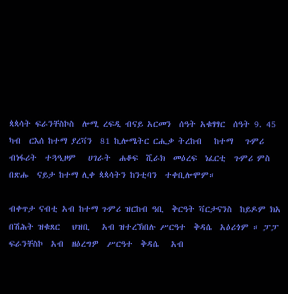ጳጳሳት ፍራንቸስኮስ  ሎሚ ረፍዲ ብናይ አርመን  ሰዓት አቁፃፃር  ሰዓት 9. 45  ካብ  ርእሰ ከተማ ያረቫን  81 ኪሎሜትር ርሒቃ ትረከብ   ከተማ   ጉምሪ   ብነፋሪት  ተጓዒዞም   ሀገራት  ሐቆፍ  ሺራክ  መዕረፍ  ነፈርቲ  ጉምሪ ምስ በጽሑ  ናይታ ከተማ ሊቀ ጳጳሳትን ከንቲባን  ተቀቢሎሞም።

ብቀጥታ ናብቲ አብ ከተማ ጉምሪ ዝርከብ ዓቢ  ቅርዓት ቫርታናንስ  ከይዶም ክአ  በሽሕት ዝቁጸር   ህዝቢ   አብ ዝተረኽበሉ ሥርዓተ  ቅዳሴ  አዕሪጎም ። ፓፓ ፍራንቸስኮ  አብ  ዘዕረግዎ  ሥርዓተ  ቅዳሴ   አብ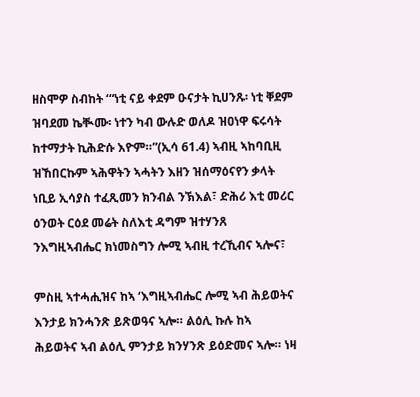ዘስሞዎ ስብከት ‘“ነቲ ናይ ቀደም ዑናታት ኪሀንጹ፡ ነቲ ቐደም ዝባደመ ኬቚሙ፡ ነተን ካብ ውሉድ ወለዶ ዝዐነዋ ፍሩሳት ከተማታት ኪሕድሱ እዮም።”(ኢሳ 61.4) ኣብዚ ኣከባቢዚ ዝኸበርኩም ኣሕዋትን ኣሓትን እዘን ዝሰማዕናየን ቃላት ነቢይ ኢሳያስ ተፈጺመን ክንብል ንኽእል፣ ድሕሪ እቲ መሪር ዕንወት ርዕደ መሬት ስለእቲ ዳግም ዝተሃንጸ ንእግዚኣብሔር ክነመስግን ሎሚ ኣብዚ ተረኺብና ኣሎና፣

ምስዚ ኣተሓሒዝና ከኣ ‘እግዚኣብሔር ሎሚ ኣብ ሕይወትና እንታይ ክንሓንጽ ይጽወዓና ኣሎ። ልዕሊ ኩሉ ከኣ ሕይወትና ኣብ ልዕሊ ምንታይ ክንሃንጽ ይዕድመና ኣሎ። ነዛ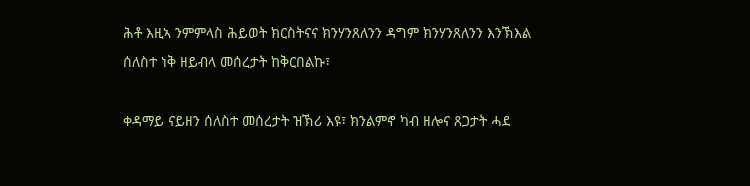ሕቶ እዚኣ ንምምላስ ሕይወት ክርስትናና ክንሃንጸለንን ዳግም ክንሃንጸለንን እንኽእል ሰለስተ ነቅ ዘይብላ መሰረታት ከቅርበልኩ፣

ቀዳማይ ናይዘን ሰለስተ መሰረታት ዝኽሪ እዩ፣ ክንልምኖ ካብ ዘሎና ጸጋታት ሓደ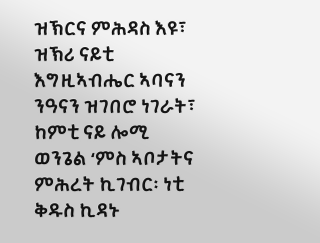ዝኽርና ምሕዳስ እዩ፣ ዝኽሪ ናይቲ እግዚኣብሔር ኣባናን ንዓናን ዝገበሮ ነገራት፣ ከምቲ ናይ ሎሚ ወንጌል ‘ምስ ኣቦታትና ምሕረት ኪገብር፡ ነቲ ቅዱስ ኪዳኑ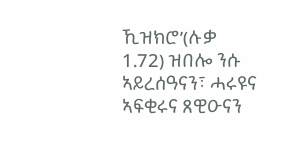ኺዝክሮ’(ሉቃ 1.72) ዝበሎ ንሱ ኣይረሰዓናን፣ ሓሩዩና ኣፍቂሩና ጸዊዑናን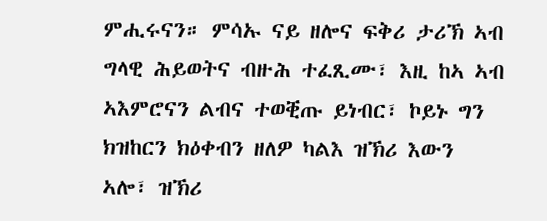ምሒሩናን። ምሳኡ ናይ ዘሎና ፍቅሪ ታሪኽ ኣብ ግላዊ ሕይወትና ብዙሕ ተፈጺሙ፣ እዚ ከኣ ኣብ ኣእምሮናን ልብና ተወቒጡ ይነብር፣ ኮይኑ ግን ክዝከርን ክዕቀብን ዘለዎ ካልእ ዝኽሪ እውን ኣሎ፣ ዝኽሪ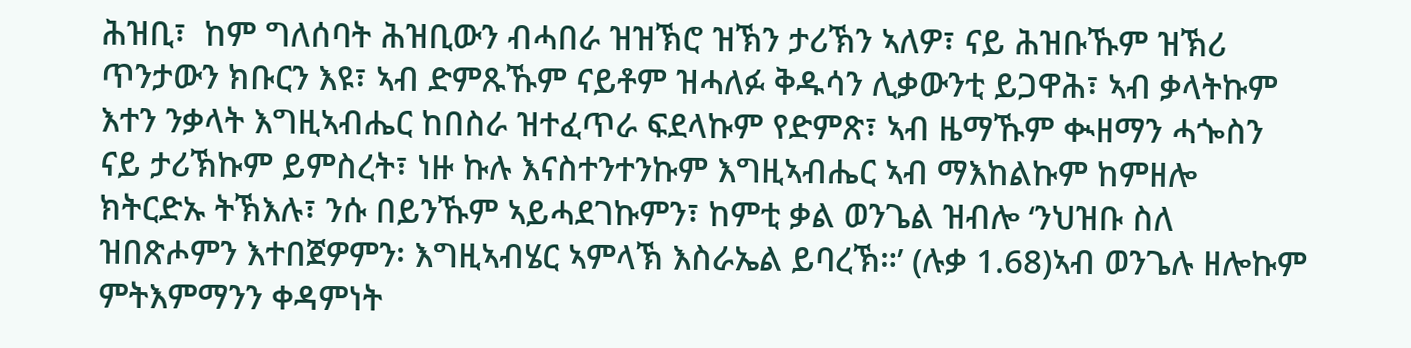ሕዝቢ፣  ከም ግለሰባት ሕዝቢውን ብሓበራ ዝዝኽሮ ዝኽን ታሪኽን ኣለዎ፣ ናይ ሕዝቡኹም ዝኽሪ ጥንታውን ክቡርን እዩ፣ ኣብ ድምጹኹም ናይቶም ዝሓለፉ ቅዱሳን ሊቃውንቲ ይጋዋሕ፣ ኣብ ቃላትኩም እተን ንቃላት እግዚኣብሔር ከበስራ ዝተፈጥራ ፍደላኩም የድምጽ፣ ኣብ ዜማኹም ቊዘማን ሓጐስን ናይ ታሪኽኩም ይምስረት፣ ነዙ ኩሉ እናስተንተንኩም እግዚኣብሔር ኣብ ማእከልኩም ከምዘሎ ክትርድኡ ትኽእሉ፣ ንሱ በይንኹም ኣይሓደገኩምን፣ ከምቲ ቃል ወንጌል ዝብሎ ‘ንህዝቡ ስለ ዝበጽሖምን እተበጀዎምን፡ እግዚኣብሄር ኣምላኽ እስራኤል ይባረኽ።’ (ሉቃ 1.68)ኣብ ወንጌሉ ዘሎኩም ምትእምማንን ቀዳምነት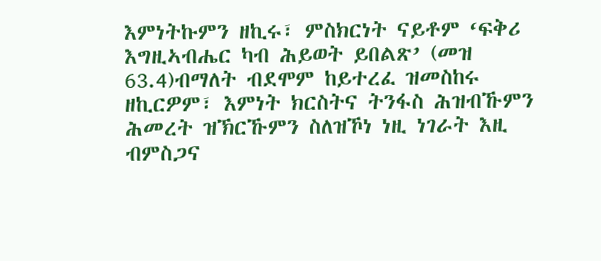እምነትኩምን ዘኪሩ፣ ምስክርነት ናይቶም ‘ፍቅሪ እግዚኣብሔር ካብ ሕይወት ይበልጽ’ (መዝ 63.4)ብማለት ብደሞም ከይተረፈ ዝመስከሩ ዘኪርዎም፣ እምነት ክርስትና ትንፋስ ሕዝብኹምን ሕመረት ዝኽርኹምን ስለዝኾነ ነዚ ነገራት እዚ ብምስጋና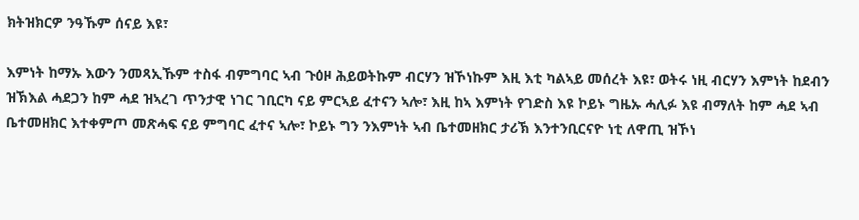ክትዝክርዎ ንዓኹም ሰናይ እዩ፣

እምነት ከማኡ እውን ንመጻኢኹም ተስፋ ብምግባር ኣብ ጉዕዞ ሕይወትኩም ብርሃን ዝኾነኩም እዚ እቲ ካልኣይ መሰረት እዩ፣ ወትሩ ነዚ ብርሃን እምነት ከደብን ዝኽእል ሓደጋን ከም ሓደ ዝኣረገ ጥንታዊ ነገር ገቢርካ ናይ ምርኣይ ፈተናን ኣሎ፣ እዚ ከኣ እምነት የገድስ እዩ ኮይኑ ግዜኡ ሓሊፉ እዩ ብማለት ከም ሓደ ኣብ ቤተመዘክር እተቀምጦ መጽሓፍ ናይ ምግባር ፈተና ኣሎ፣ ኮይኑ ግን ንእምነት ኣብ ቤተመዘክር ታሪኽ እንተንቢርናዮ ነቲ ለዋጢ ዝኾነ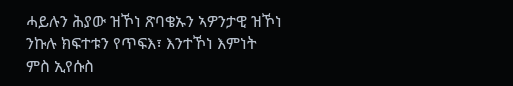ሓይሉን ሕያው ዝኾነ ጽባቄኡን ኣዎንታዊ ዝኾነ ንኩሉ ክፍተቱን የጥፍእ፣ እንተኾነ እምነት ምስ ኢየሱስ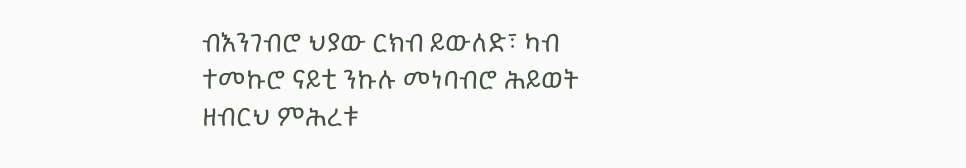ብእንገብሮ ህያው ርክብ ይውለድ፣ ካብ ተመኩሮ ናይቲ ንኩሉ መነባብሮ ሕይወት ዘብርህ ምሕረቱ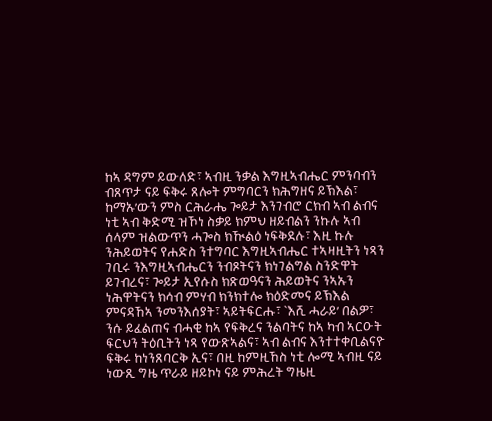ከኣ ዳግም ይውለድ፣ ኣብዚ ንቃል እግዚኣብሔር ምንባብን ብጸጥታ ናይ ፍቅሩ ጸሎት ምግባርን ክሕግዘና ይኽእል፣ ከማኡ’ውን ምስ ርሕራሔ ጐይታ እንገብሮ ርክብ ኣብ ልብና ነቲ ኣብ ቅድሚ ዝኾነ ስቃይ ክምህ ዘይብልን ንኩሉ ኣብ ሰላም ዝልውጥን ሓጐስ ክዂልዕ ነፍቅደሉ፣ እዚ ኩሉ ንሕይወትና የሐድስ ንተግባር እግዚኣብሔር ተኣዛዚትን ነጻን ገቢሩ ንእግዚኣብሔርን ንብጾትናን ክነገልግል ስንድዋት ይገብረና፣ ጐይታ ኢየሱስ ክጽወዓናን ሕይወትና ንኣኡን ነሕዋትናን ክሳብ ምሃብ ክንክተሎ ክዕድመና ይኽእል ምናዳኸኣ ንመንእሰያት፣ ኣይትፍርሑ፣ `እሺ ሓራይ’ በልዎ፣ ንሱ ይፈልጠና ብሓቂ ከኣ የፍቅረና ንልባትና ከኣ ካብ ኣርዑት ፍርህን ትዕቢትን ነጻ የውጽኣልና፣ ኣብ ልብና እንተተቀቢልናዮ ፍቅሩ ከነንጸባርቅ ኢና፣ በዚ ከምዚኸስ ነቲ ሎሚ ኣብዚ ናይ ነውጺ ግዜ ጥራይ ዘይኮነ ናይ ምሕረት ግዜዚ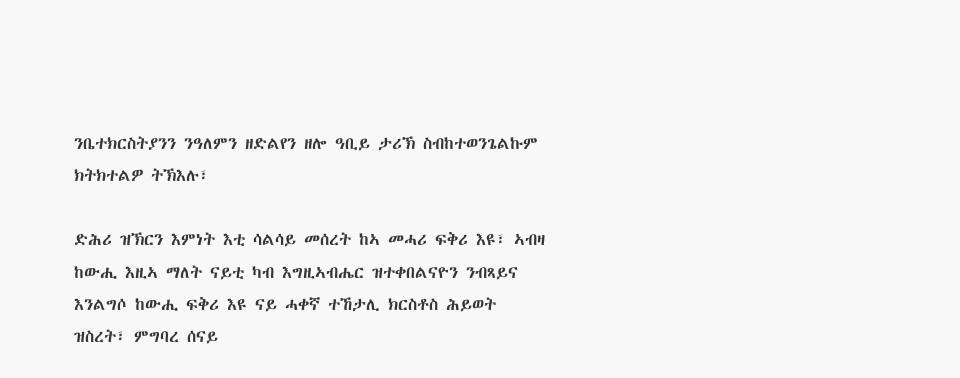ንቤተክርስትያንን ንዓለምን ዘድልየን ዘሎ ዓቢይ ታሪኽ ስብከተወንጌልኩም ክትክተልዎ ትኽእሉ፣

ድሕሪ ዝኽርን እምነት እቲ ሳልሳይ መሰረት ከኣ መሓሪ ፍቅሪ እዩ፣ ኣብዛ ከውሒ እዚኣ ማለት ናይቲ ካብ እግዚኣብሔር ዝተቀበልናዮን ንብጻይና እንልግሶ ከውሒ ፍቅሪ እዩ ናይ ሓቀኛ ተኸታሊ ክርስቶስ ሕይወት ዝስረት፣ ምግባረ ሰናይ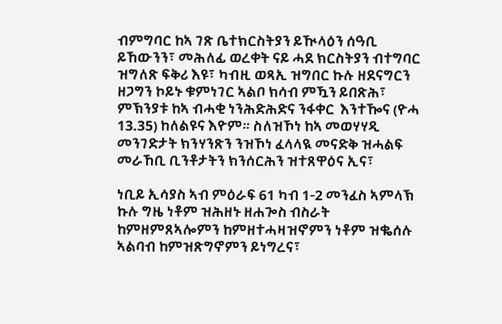ብምግባር ከኣ ገጽ ቤተክርስትያን ይዂላዕን ሰዓቢ ይኸውንን፣ መሕለፊ ወረቀት ናይ ሓደ ክርስትያን ብተግባር ዝግለጽ ፍቅሪ እዩ፣ ካብዚ ወጻኢ ዝግበር ኩሉ ዘደናግርን ዘጋግን ኮይኑ ቁምነገር ኣልቦ ክሳብ ምዃን ይበጽሕ፣ ምኽንያቱ ከኣ ብሓቂ ነንሕድሕድና ንፋቀር  እንተዀና (ዮሓ 13.35) ከለልዩና እዮም። ስለዝኾነ ከኣ መወሃሃዲ መንገድታት ክንሃንጽን ንዝኾነ ፈላላዪ መናድቅ ዝሓልፍ መራኸቢ ቢንቶታትን ክንሰርሕን ዝተጸዋዕና ኢና፣

ነቢይ ኢሳያስ ኣብ ምዕራፍ 61 ካብ 1-2 መንፈስ ኣምላኽ ኩሉ ግዜ ነቶም ዝሕዘኑ ዘሐጐስ ብስራት ከምዘምጸኣሎምን ከምዘተሓዛዝኖምን ነቶም ዝቈሰሉ ኣልባብ ከምዝጽግኖምን ይነግረና፣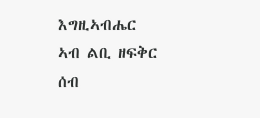እግዚኣብሔር ኣብ ልቢ ዘፍቅር ሰብ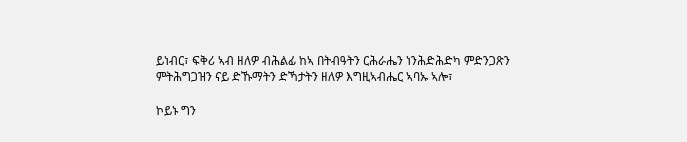ይነብር፣ ፍቅሪ ኣብ ዘለዎ ብሕልፊ ከኣ በትብዓትን ርሕራሔን ነንሕድሕድካ ምድንጋጽን ምትሕግጋዝን ናይ ድኹማትን ድኻታትን ዘለዎ እግዚኣብሔር ኣባኡ ኣሎ፣

ኮይኑ ግን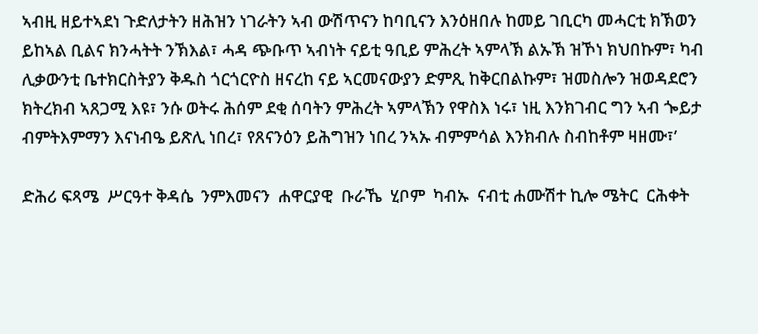ኣብዚ ዘይተኣደነ ጉድለታትን ዘሕዝን ነገራትን ኣብ ውሽጥናን ከባቢናን እንዕዘበሉ ከመይ ገቢርካ መሓርቲ ክኽወን ይከኣል ቢልና ክንሓትት ንኽእል፣ ሓዳ ጭቡጥ ኣብነት ናይቲ ዓቢይ ምሕረት ኣምላኽ ልኡኽ ዝኾነ ክህበኩም፣ ካብ ሊቃውንቲ ቤተክርስትያን ቅዱስ ጎርጎርዮስ ዘናረከ ናይ ኣርመናውያን ድምጺ ከቅርበልኩም፣ ዝመስሎን ዝወዳደሮን ክትረክብ ኣጸጋሚ እዩ፣ ንሱ ወትሩ ሕሰም ደቂ ሰባትን ምሕረት ኣምላኽን የዋስእ ነሩ፣ ነዚ እንክገብር ግን ኣብ ጐይታ ብምትእምማን እናነብዔ ይጽሊ ነበረ፣ የጸናንዕን ይሕግዝን ነበረ ንኣኡ ብምምሳል እንክብሉ ስብከቶም ዛዘሙ፣’

ድሕሪ ፍጻሜ  ሥርዓተ ቅዳሴ  ንምእመናን  ሐዋርያዊ  ቡራኼ  ሂቦም  ካብኡ  ናብቲ ሐሙሽተ ኪሎ ሜትር  ርሕቀት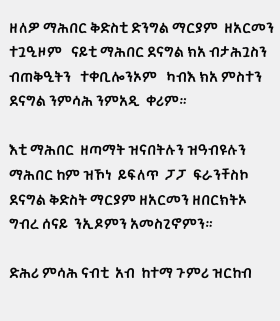ዘለዎ ማሕበር ቅድስቲ ድንግል ማርያም  ዘአርመን  ተጓዒዞም   ናይቲ ማሕበር ደናግል ክአ ብታሕጓስን  ብጠቅዒትን   ተቀቢሎንኦም   ካብእ ክአ ምስተን ደናግል ንምሳሕ ንምአዲ  ቀሪም።

እቲ ማሕበር  ዘጣማት ዝናበትሉን ዝዓብዩሉን   ማሕበር ከም ዝኾነ  ይፍለጥ  ፓፓ  ፍራንቸስኮ   ደናግል ቅድስት ማርያም ዘአርመን ዘበርክትኦ ግብረ ሰናይ  ንኢዶምን አመስጊኖምን።

ድሕሪ ምሳሕ ናብቲ  አብ  ከተማ ጉምሪ ዝርከብ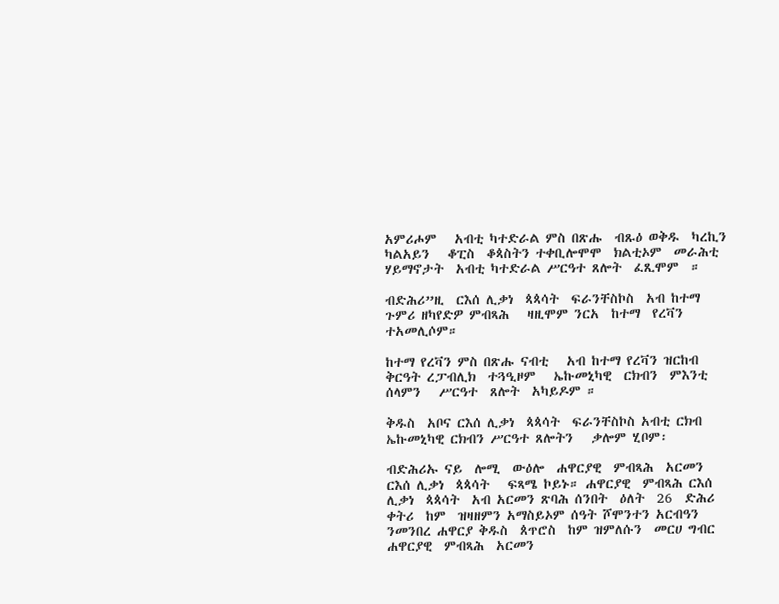አምሪሖም   አብቲ ካተድራል ምስ በጽሑ  ብጹዕ ወቅዱ  ካረኪን ካልአይን   ቆፒስ  ቆጳስትን ተቀቢሎሞሞ  ክልቲኦም  መራሕቲ ሃይማኖታት  አብቲ ካተድራል ሥርዓተ ጸሎት  ፈጺሞም  ።

ብድሕሪ”ዚ  ርእሰ ሊቃነ  ጳጳሳት  ፍራንቸስኮስ  አብ ከተማ ጉምሪ ዘካየድዎ ምብጻሕ   ዛዚሞም ንርአ  ከተማ  የረቫን   ተአመሊሶም።

ከተማ የረቫን ምስ በጽሑ ናብቲ   አብ ከተማ የረቫን ዝርከብ ቅርዓት ረፓብሊክ  ተጓዒዞም   ኤኩመኒካዊ  ርክብን  ምእንቲ ሰላምን   ሥርዓተ  ጸሎት  አካይዶም ።

ቅዱስ  አቦና ርእሰ ሊቃነ  ጳጳሳት  ፍራንቸስኮስ አብቲ ርክብ  ኤኩመኒካዊ ርክብን ሥርዓተ ጸሎትን   ቃሎም ሂቦም፡

ብድሕሪኡ ናይ  ሎሚ  ውዕሎ  ሐዋርያዊ  ምብጻሕ  አርመን  ርእሰ ሊቃነ  ጳጳሳት   ፍጻሜ ኮይኑ። ሐዋርያዊ  ምብጻሕ ርእሰ ሊቃነ  ጳጳሳት  አብ አርመን ጽባሕ ሰንበት  ዕለት  26  ድሕሪ ቀትሪ  ከም  ዝዛዘምን አማስይኦም ሰዓት ሾሞንተን አርብዓን  ንመንበረ ሐዋርያ ቅዱስ  ጰጥሮስ  ከም ዝምለሱን  መርሀ ግብር  ሐዋርያዊ  ምብጻሕ  አርመን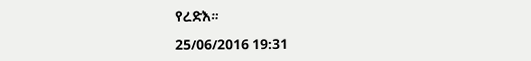የረድእ።

25/06/2016 19:31